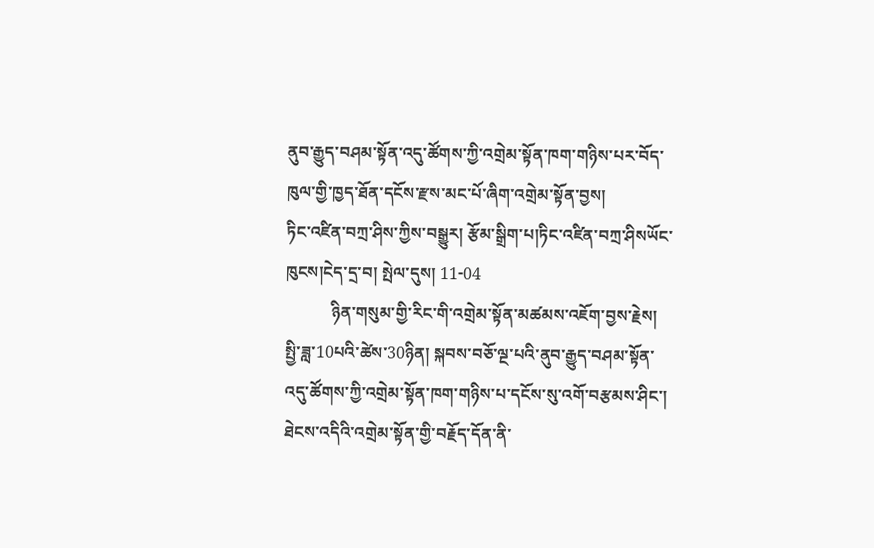ནུབ་རྒྱུད་བཤམ་སྟོན་འདུ་ཚོགས་ཀྱི་འགྲེམ་སྟོན་ཁག་གཉིས་པར་བོད་ཁུལ་གྱི་ཁྱད་ཐོན་དངོས་རྫས་མང་པོ་ཞིག་འགྲེམ་སྟོན་བྱས།
ཏིང་འཛིན་བཀྲ་ཤིས་ཀྱིས་བསྒྱུར། རྩོམ་སྒྲིག་པ།ཏིང་འཛིན་བཀྲ་ཤིསཡོང་ཁུངས།ངེད་དྲ་བ། སྤེལ་དུས། 11-04
           ཉིན་གསུམ་གྱི་རིང་གི་འགྲེམ་སྟོན་མཚམས་འཇོག་བྱས་རྗེས། སྤྱི་ཟླ་10པའི་ཚེས་30ཉིན། སྐབས་བཅོ་ལྔ་པའི་ནུབ་རྒྱུད་བཤམ་སྟོན་འདུ་ཚོགས་ཀྱི་འགྲེམ་སྟོན་ཁག་གཉིས་པ་དངོས་སུ་འགོ་བརྩམས་ཤིང་། ཐེངས་འདིའི་འགྲེམ་སྟོན་གྱི་བརྗོད་དོན་ནི་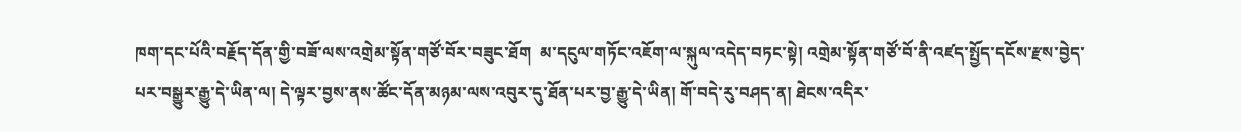ཁག་དང་པོའི་བརྗོད་དོན་གྱི་བཟོ་ལས་འགྲེམ་སྟོན་གཙོ་བོར་བཟུང་ཐོག  མ་དངུལ་གཏོང་འཇོག་ལ་སྐུལ་འདེད་བཏང་སྟེ། འགྲེམ་སྟོན་གཙོ་བོ་ནི་འཛད་སྤྱོད་དངོས་རྫས་བྱེད་པར་བསྒྱུར་རྒྱུ་དེ་ཡིན་ལ། དེ་ལྟར་བྱས་ནས་ཚོང་དོན་མཉམ་ལས་འབུར་དུ་ཐོན་པར་བྱ་རྒྱུ་དེ་ཡིན། གོ་བདེ་རུ་བཤད་ན། ཐེངས་འདིར་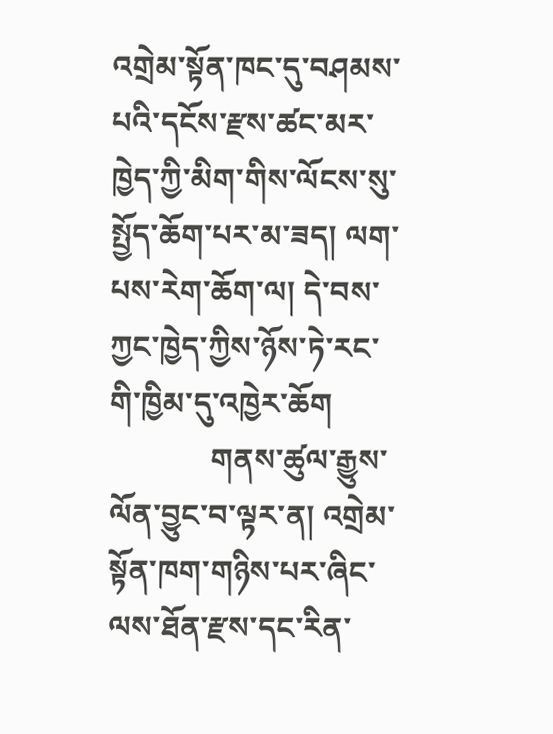འགྲེམ་སྟོན་ཁང་དུ་བཤམས་པའི་དངོས་རྫས་ཚང་མར་ཁྱེད་ཀྱི་མིག་གིས་ལོངས་སུ་སྤྱོད་ཆོག་པར་མ་ཟད། ལག་པས་རེག་ཆོག་ལ། དེ་བས་ཀྱང་ཁྱེད་ཀྱིས་ཉོས་ཏེ་རང་གི་ཁྱིམ་དུ་འཁྱེར་ཆོག
             གནས་ཚུལ་རྒྱུས་ལོན་བྱུང་བ་ལྟར་ན། འགྲེམ་སྟོན་ཁག་གཉིས་པར་ཞིང་ལས་ཐོན་རྫས་དང་རིན་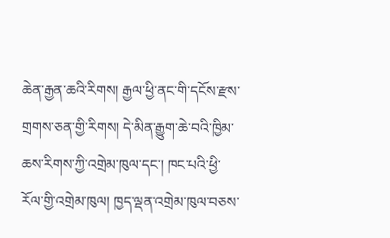ཆེན་རྒྱན་ཆའི་རིགས། རྒྱལ་ཕྱི་ནང་གི་དངོས་རྫས་གྲགས་ཅན་གྱི་རིགས། དེ་མིན་རྒྱུག་ཆེ་བའི་ཁྱིམ་ཆས་རིགས་ཀྱི་འགྲེམ་ཁུལ་དང་། ཁང་པའི་ཕྱི་རོལ་གྱི་འགྲེམ་ཁུལ། ཁྱད་ལྡན་འགྲེམ་ཁུལ་བཅས་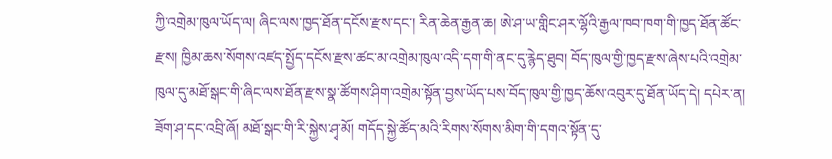ཀྱི་འགྲེམ་ཁུལ་ཡོད་ལ། ཞིང་ལས་ཁྱད་ཐོན་དངོས་རྫས་དང་། རིན་ཆེན་རྒྱན་ཆ། ཨེ་ཤ་ཡ་གླིང་ཤར་ལྷོའི་རྒྱལ་ཁབ་ཁག་གི་ཁྱད་ཐོན་ཚོང་རྫས། ཁྱིམ་ཆས་སོགས་འཛད་སྤྱོད་དངོས་རྫས་ཚང་མ་འགྲེམ་ཁུལ་འདི་དག་གི་ནང་དུ་རྙེད་ཐུབ། བོད་ཁུལ་གྱི་ཁྱད་རྫས་ཞེས་པའི་འགྲེམ་ཁུལ་དུ་མཐོ་སྒང་གི་ཞིང་ལས་ཐོན་རྫས་སྣ་ཚོགས་ཤིག་འགྲེམ་སྟོན་བྱས་ཡོད་པས་བོད་ཁུལ་གྱི་ཁྱད་ཆོས་འབུར་དུ་ཐོན་ཡོད་དེ། དཔེར་ན། ཟོག་ཤ་དང་འབྲི་ཞོ། མཐོ་སྒང་གི་རི་སྐྱེས་ཤྭ་མོ། གདོད་སྐྱེ་ཚོད་མའི་རིགས་སོགས་མིག་གི་དགའ་སྟོན་དུ་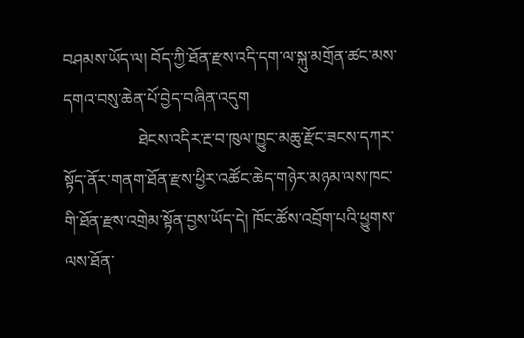བཤམས་ཡོད་ལ། བོད་ཀྱི་ཐོན་རྫས་འདི་དག་ལ་སྐུ་མགྲོན་ཚང་མས་དགའ་བསུ་ཆེན་པོ་བྱེད་བཞིན་འདུག
                  ཐེངས་འདིར་རྔ་བ་ཁུལ་ཁྱུང་མཆུ་རྫོང་ཟངས་དཀར་སྟོད་ནོར་གནག་ཐོན་རྫས་ཕྱིར་འཚོང་ཆེད་གཉེར་མཉམ་ལས་ཁང་གི་ཐོན་རྫས་འགྲེམ་སྟོན་བྱས་ཡོད་དེ། ཁོང་ཚོས་འབྲོག་པའི་ཕྱུགས་ལས་ཐོན་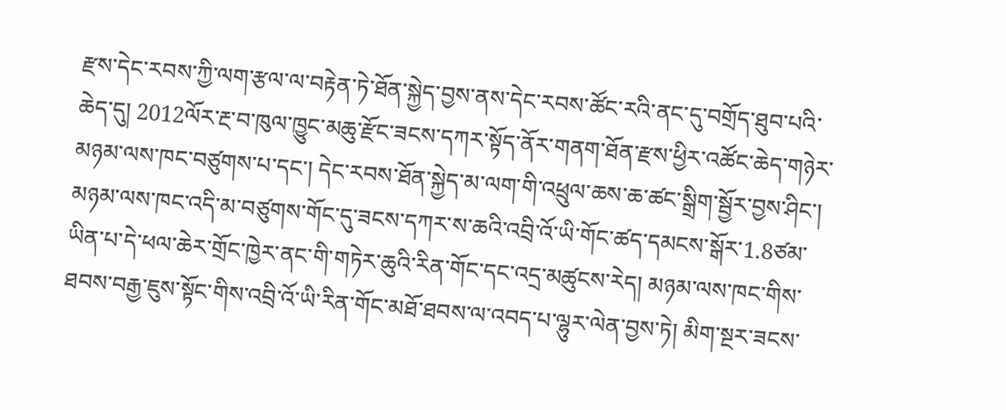རྫས་དེང་རབས་ཀྱི་ལག་རྩལ་ལ་བརྟེན་ཏེ་ཐོན་སྐྱེད་བྱས་ནས་དེང་རབས་ཚོང་རའི་ནང་དུ་བགྲོད་ཐུབ་པའི་ཆེད་དུ། 2012ལོར་རྔ་བ་ཁུལ་ཁྱུང་མཆུ་རྫོང་ཟངས་དཀར་སྟོད་ནོར་གནག་ཐོན་རྫས་ཕྱིར་འཚོང་ཆེད་གཉེར་མཉམ་ལས་ཁང་བཙུགས་པ་དང་། དེང་རབས་ཐོན་སྐྱེད་མ་ལག་གི་འཕྲུལ་ཆས་ཆ་ཚང་སྒྲིག་སྦྱོར་བྱས་ཤིང་། མཉམ་ལས་ཁང་འདི་མ་བཙུགས་གོང་དུ་ཟངས་དཀར་ས་ཆའི་འབྲི་འོ་ཡི་གོང་ཚད་དམངས་སྒོར་1.8ཙམ་ཡིན་པ་དེ་ཕལ་ཆེར་གྲོང་ཁྱེར་ནང་གི་གཏེར་ཆུའི་རིན་གོང་དང་འདྲ་མཚུངས་རེད། མཉམ་ལས་ཁང་གིས་ཐབས་བརྒྱ་ཇུས་སྟོང་གིས་འབྲི་འོ་ཡི་རིན་གོང་མཐོ་ཐབས་ལ་འབད་པ་ལྷུར་ལེན་བྱས་ཏེ། མིག་སྔར་ཟངས་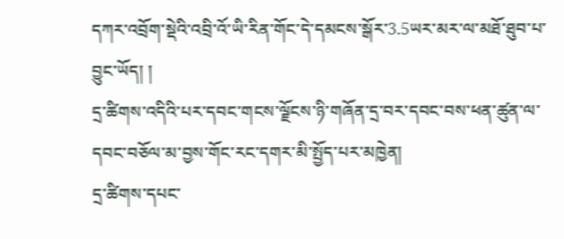དཀར་འབྲོག་སྡེའི་འབྲི་འོ་ཡི་རིན་གོང་དེ་དམངས་སྒོར་3.5ཡར་མར་ལ་མཐོ་ཐུབ་པ་བྱུང་ཡོད། །
དྲ་ཚིགས་འདིའི་པར་དབང་གངས་ལྗོངས་ཉི་གཞོན་དྲ་བར་དབང་བས་ཕན་ཚུན་ལ་དབང་བཅོལ་མ་བྱས་གོང་རང་དགར་མི་སྤྱོད་པར་མཁྱེན།
དྲ་ཚིགས་དཔང་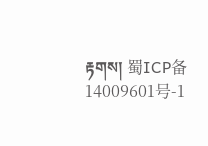རྟགས། 蜀ICP备14009601号-1